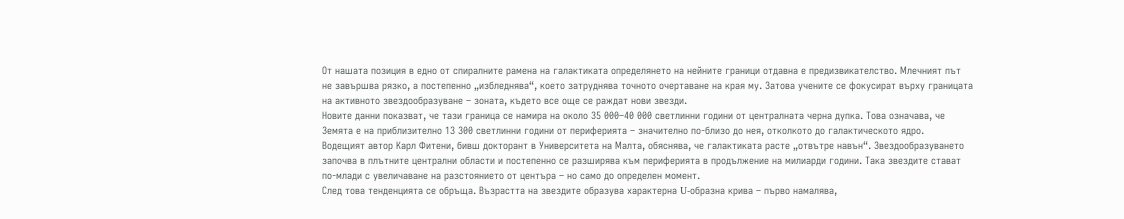От нашата позиция в едно от спиралните рамена на галактиката определянето на нейните граници отдавна е предизвикателство. Млечният път не завършва рязко, а постепенно „избледнява“, което затруднява точното очертаване на края му. Затова учените се фокусират върху границата на активното звездообразуване – зоната, където все още се раждат нови звезди.
Новите данни показват, че тази граница се намира на около 35 000–40 000 светлинни години от централната черна дупка. Това означава, че Земята е на приблизително 13 300 светлинни години от периферията – значително по-близо до нея, отколкото до галактическото ядро.
Водещият автор Карл Фитени, бивш докторант в Университета на Малта, обяснява, че галактиката расте „отвътре навън“. Звездообразуването започва в плътните централни области и постепенно се разширява към периферията в продължение на милиарди години. Така звездите стават по-млади с увеличаване на разстоянието от центъра – но само до определен момент.
След това тенденцията се обръща. Възрастта на звездите образува характерна U-образна крива – първо намалява,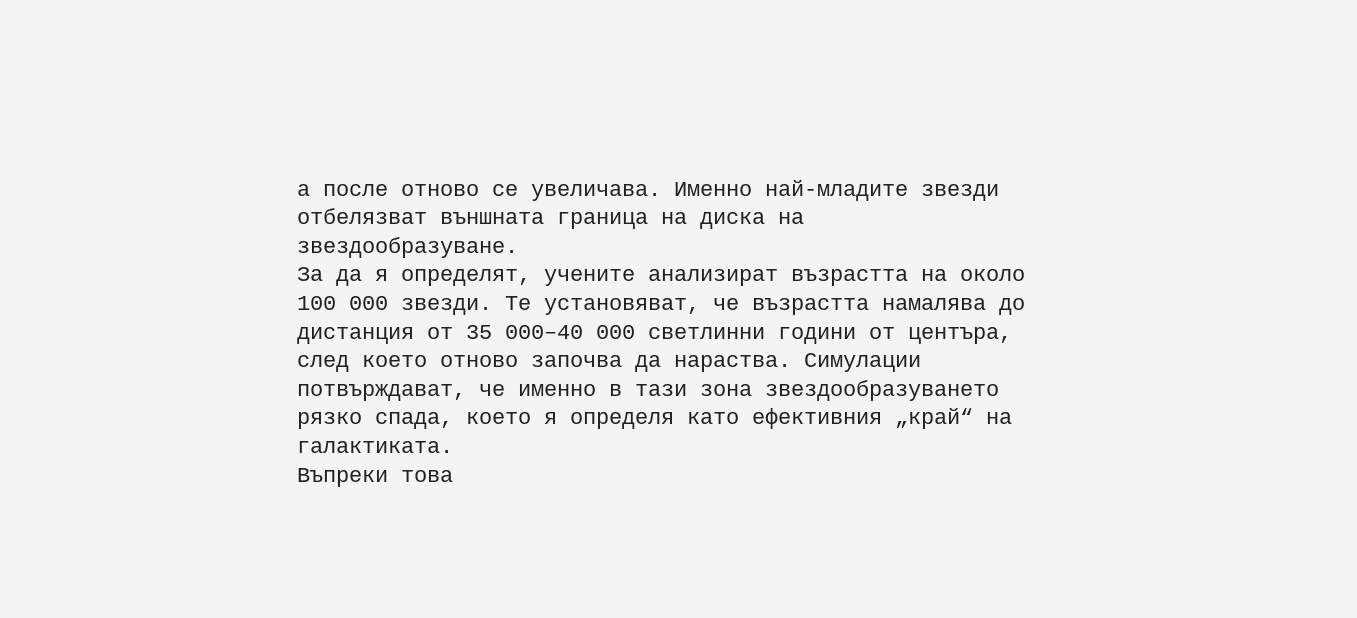а после отново се увеличава. Именно най-младите звезди отбелязват външната граница на диска на звездообразуване.
За да я определят, учените анализират възрастта на около 100 000 звезди. Те установяват, че възрастта намалява до дистанция от 35 000–40 000 светлинни години от центъра, след което отново започва да нараства. Симулации потвърждават, че именно в тази зона звездообразуването рязко спада, което я определя като ефективния „край“ на галактиката.
Въпреки това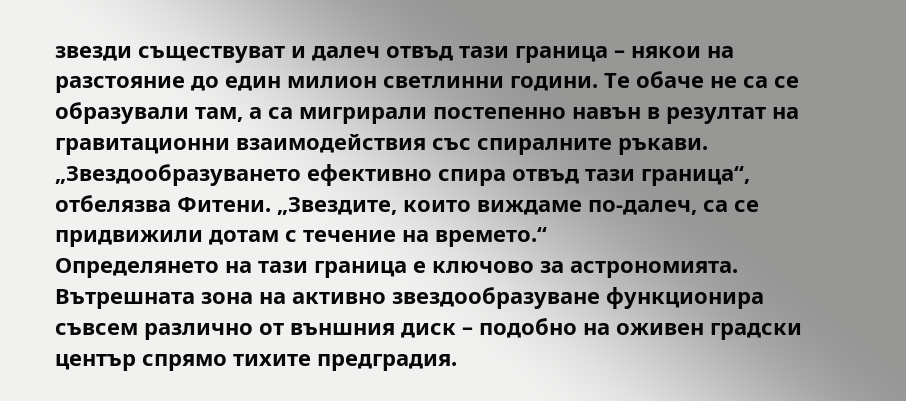звезди съществуват и далеч отвъд тази граница – някои на разстояние до един милион светлинни години. Те обаче не са се образували там, а са мигрирали постепенно навън в резултат на гравитационни взаимодействия със спиралните ръкави.
„Звездообразуването ефективно спира отвъд тази граница“, отбелязва Фитени. „Звездите, които виждаме по-далеч, са се придвижили дотам с течение на времето.“
Определянето на тази граница е ключово за астрономията. Вътрешната зона на активно звездообразуване функционира съвсем различно от външния диск – подобно на оживен градски център спрямо тихите предградия.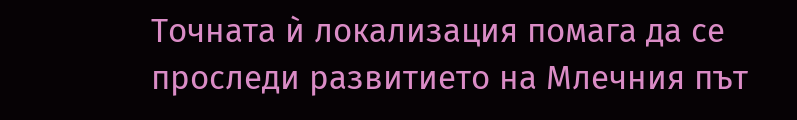Точната ѝ локализация помага да се проследи развитието на Млечния път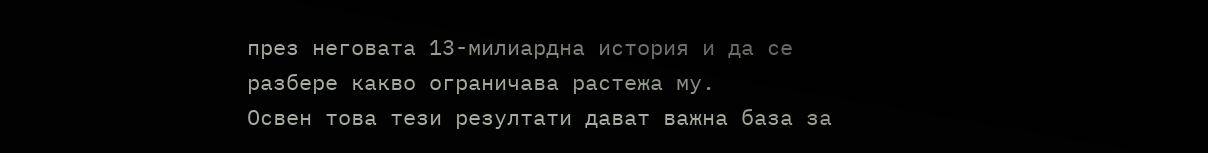през неговата 13-милиардна история и да се разбере какво ограничава растежа му.
Освен това тези резултати дават важна база за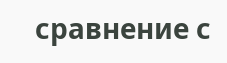сравнение с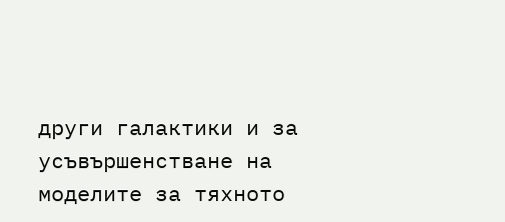други галактики и за усъвършенстване на моделите за тяхното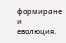формиране и еволюция.